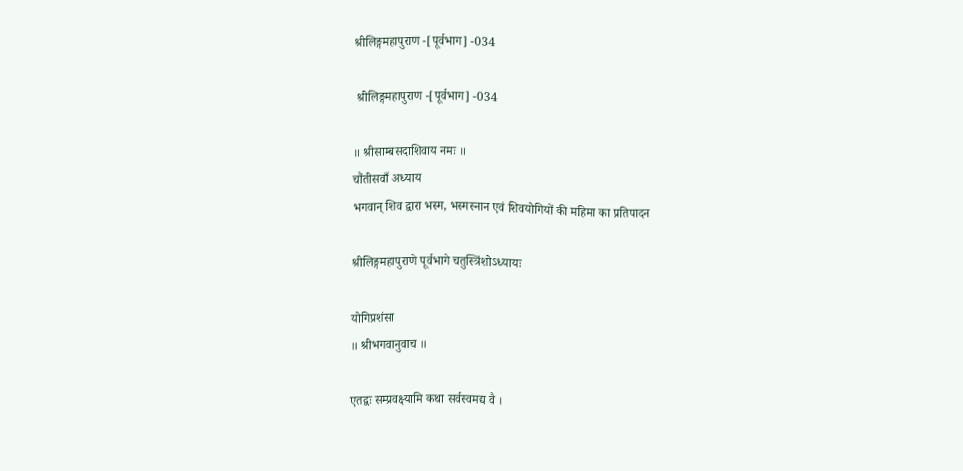श्रीलिङ्गमहापुराण -[पूर्वभाग] -034

 श्रीलिङ्गमहापुराण -[पूर्वभाग] -034

॥ श्रीसाम्बसदाशिवाय नमः ॥
चौंतीसवाँ अध्याय
भगवान् शिव द्वारा भस्म, भस्मस्नान एवं शिवयोगियों की महिमा का प्रतिपादन

श्रीलिङ्गमहापुराणे पूर्वभागे चतुस्त्रिंशोऽध्यायः

योगिप्रशंसा
॥ श्रीभगवानुवाच ॥

एतद्वः सम्प्रवक्ष्यामि कथा सर्वस्वमद्य वै ।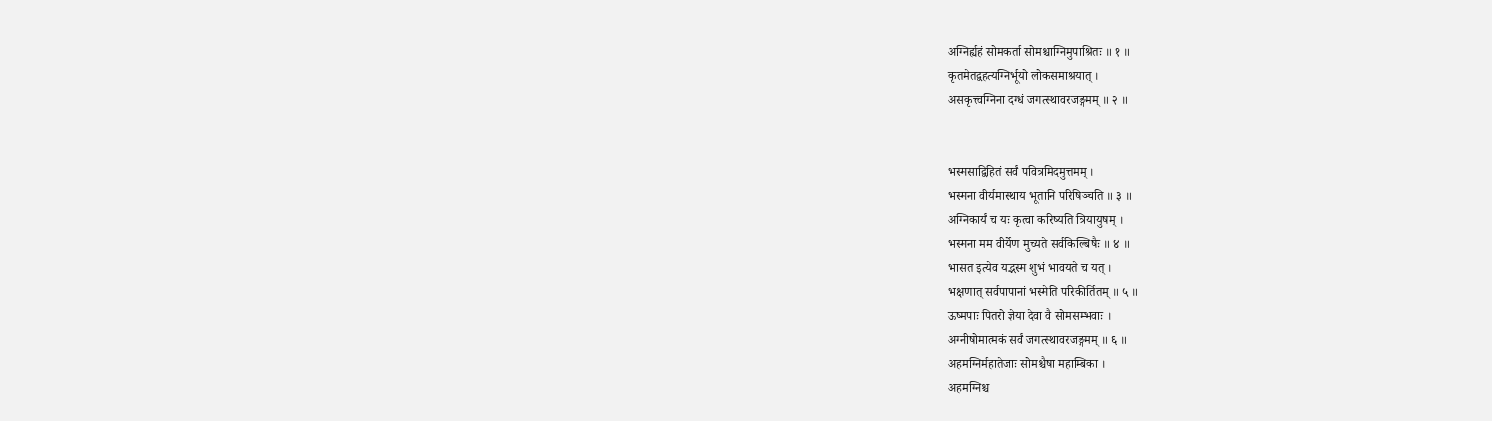अग्निर्ह्यहं सोमकर्ता सोमश्चाग्निमुपाश्रितः ॥ १ ॥
कृतमेतद्वहत्यग्निर्भूयो लोकसमाश्रयात् ।
असकृत्त्वग्निना दग्धं जगत्स्थावरजङ्गमम् ॥ २ ॥


भस्मसाद्विहितं सर्वं पवित्रमिदमुत्तमम् ।
भस्मना वीर्यमास्थाय भूतानि परिषिञ्चति ॥ ३ ॥
अग्निकार्यं च यः कृत्वा करिष्यति त्रियायुषम् ।
भस्मना मम वीर्येण मुच्यते सर्वकिल्बिषैः ॥ ४ ॥
भासत इत्येव यद्भस्म शुभं भावयते च यत् ।
भक्षणात् सर्वपापानां भस्मेति परिकीर्तितम् ॥ ५ ॥
ऊष्मपाः पितरो ज्ञेया देवा वै सोमसम्भवाः ।
अग्नीषोमात्मकं सर्वं जगत्स्थावरजङ्गमम् ॥ ६ ॥
अहमग्निर्महातेजाः सोमश्चैषा महाम्बिका ।
अहमग्निश्च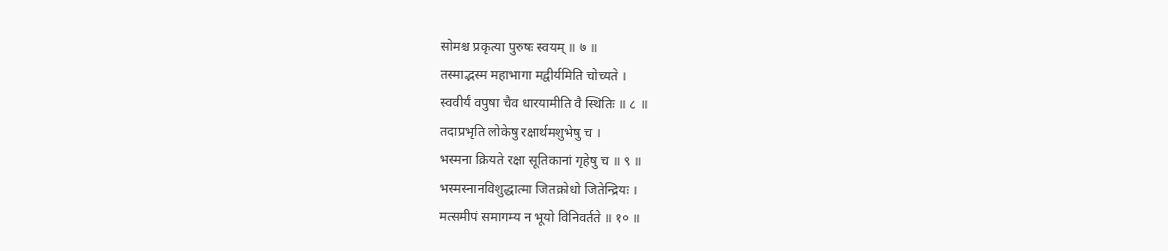सोमश्च प्रकृत्या पुरुषः स्वयम् ॥ ७ ॥
तस्माद्भस्म महाभागा मद्वीर्यमिति चोच्यते ।
स्ववीर्यं वपुषा चैव धारयामीति वै स्थितिः ॥ ८ ॥
तदाप्रभृति लोकेषु रक्षार्थमशुभेषु च ।
भस्मना क्रियते रक्षा सूतिकानां गृहेषु च ॥ ९ ॥
भस्मस्नानविशुद्धात्मा जितक्रोधो जितेन्द्रियः ।
मत्समीपं समागम्य न भूयो विनिवर्तते ॥ १० ॥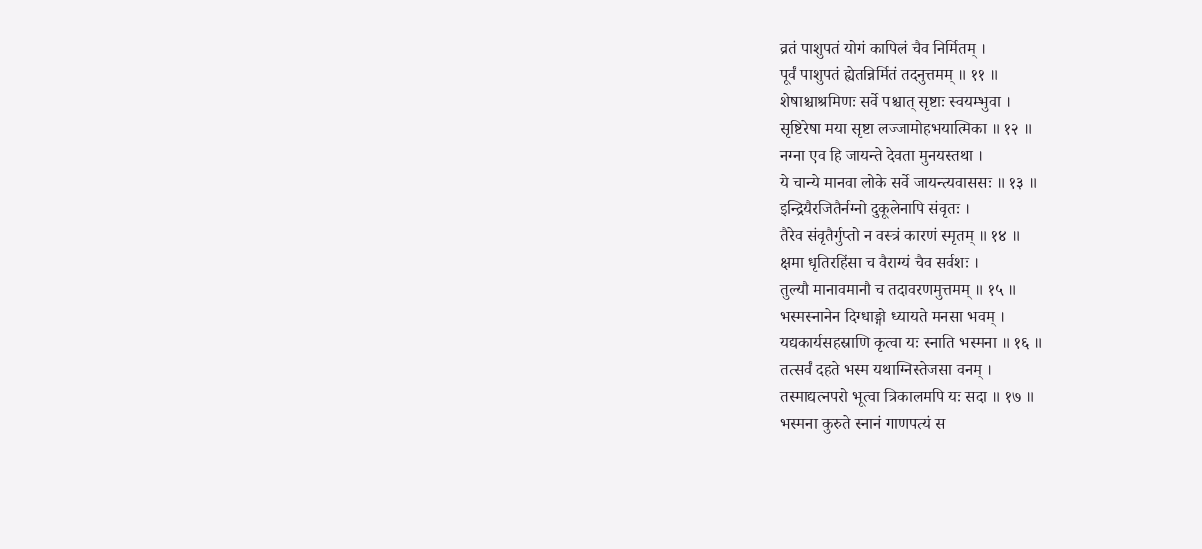व्रतं पाशुपतं योगं कापिलं चैव निर्मितम् ।
पूर्वं पाशुपतं ह्येतन्निर्मितं तदनुत्तमम् ॥ ११ ॥
शेषाश्चाश्रमिणः सर्वे पश्चात् सृष्टाः स्वयम्भुवा ।
सृष्टिरेषा मया सृष्टा लज्जामोहभयात्मिका ॥ १२ ॥
नग्ना एव हि जायन्ते देवता मुनयस्तथा ।
ये चान्ये मानवा लोके सर्वे जायन्त्यवाससः ॥ १३ ॥
इन्द्रियैरजितैर्नग्नो दुकूलेनापि संवृतः ।
तैरेव संवृतैर्गुप्तो न वस्त्रं कारणं स्मृतम् ॥ १४ ॥
क्षमा धृतिरहिंसा च वैराग्यं चैव सर्वशः ।
तुल्यौ मानावमानौ च तदावरणमुत्तमम् ॥ १५ ॥
भस्मस्नानेन दिग्धाङ्गो ध्यायते मनसा भवम् ।
यद्यकार्यसहस्राणि कृत्वा यः स्नाति भस्मना ॥ १६ ॥
तत्सर्वं दहते भस्म यथाग्निस्तेजसा वनम् ।
तस्माद्यत्नपरो भूत्वा त्रिकालमपि यः सदा ॥ १७ ॥
भस्मना कुरुते स्नानं गाणपत्यं स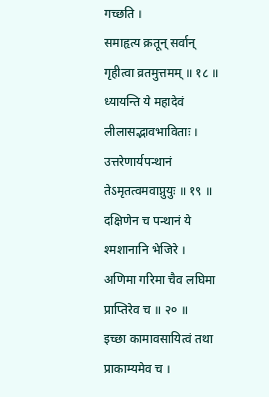गच्छति ।
समाहृत्य क्रतून् सर्वान् गृहीत्वा व्रतमुत्तमम् ॥ १८ ॥
ध्यायन्ति ये महादेवं लीलासद्भावभाविताः ।
उत्तरेणार्यपन्थानं तेऽमृतत्वमवाप्नुयुः ॥ १९ ॥
दक्षिणेन च पन्थानं ये श्मशानानि भेजिरे ।
अणिमा गरिमा चैव लघिमा प्राप्तिरेव च ॥ २० ॥
इच्छा कामावसायित्वं तथा प्राकाम्यमेव च ।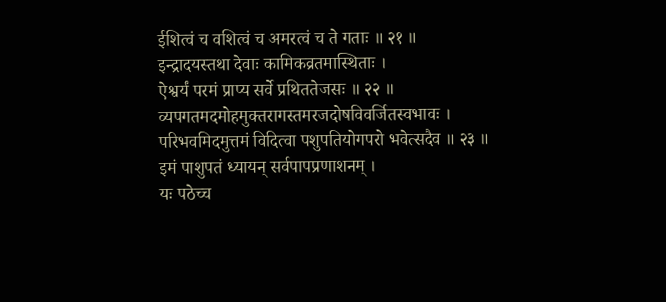ईशित्वं च वशित्वं च अमरत्वं च ते गताः ॥ २१ ॥
इन्द्रादयस्तथा देवाः कामिकव्रतमास्थिताः ।
ऐश्वर्यं परमं प्राप्य सर्वे प्रथिततेजसः ॥ २२ ॥
व्यपगतमदमोहमुक्तरागस्तमरजदोषविवर्जितस्वभावः ।
परिभवमिदमुत्तमं विदित्वा पशुपतियोगपरो भवेत्सदैव ॥ २३ ॥
इमं पाशुपतं ध्यायन् सर्वपापप्रणाशनम् ।
यः पठेच्च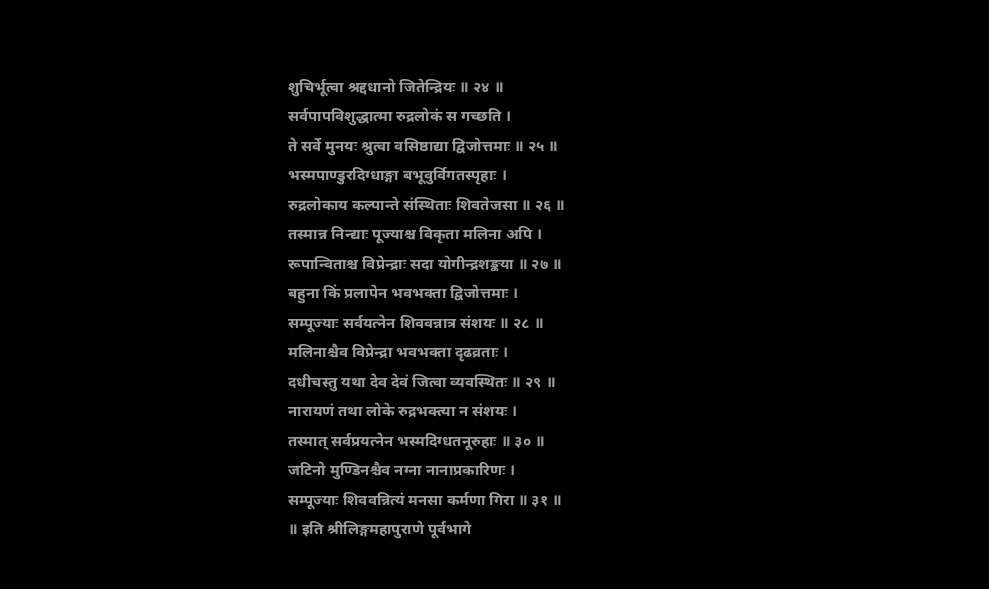शुचिर्भूत्वा श्रद्दधानो जितेन्द्रियः ॥ २४ ॥
सर्वपापविशुद्धात्मा रुद्रलोकं स गच्छति ।
ते सर्वे मुनयः श्रुत्वा वसिष्ठाद्या द्विजोत्तमाः ॥ २५ ॥
भस्मपाण्डुरदिग्धाङ्गा बभूवुर्विगतस्पृहाः ।
रुद्रलोकाय कल्पान्ते संस्थिताः शिवतेजसा ॥ २६ ॥
तस्मान्न निन्द्याः पूज्याश्च विकृता मलिना अपि ।
रूपान्विताश्च विप्रेन्द्राः सदा योगीन्द्रशङ्कया ॥ २७ ॥
बहुना किं प्रलापेन भवभक्ता द्विजोत्तमाः ।
सम्पूज्याः सर्वयत्नेन शिववन्नात्र संशयः ॥ २८ ॥
मलिनाश्चैव विप्रेन्द्रा भवभक्ता दृढव्रताः ।
दधीचस्तु यथा देव देवं जित्वा व्यवस्थितः ॥ २९ ॥
नारायणं तथा लोके रुद्रभक्त्या न संशयः ।
तस्मात् सर्वप्रयत्नेन भस्मदिग्धतनूरुहाः ॥ ३० ॥
जटिनो मुण्डिनश्चैव नग्ना नानाप्रकारिणः ।
सम्पूज्याः शिववन्नित्यं मनसा कर्मणा गिरा ॥ ३१ ॥
॥ इति श्रीलिङ्गमहापुराणे पूर्वभागे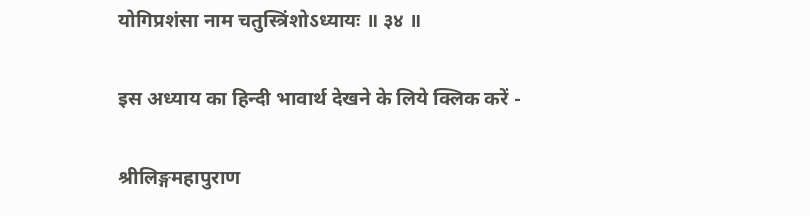योगिप्रशंसा नाम चतुस्त्रिंशोऽध्यायः ॥ ३४ ॥

इस अध्याय का हिन्दी भावार्थ देखने के लिये क्लिक करें -

श्रीलिङ्गमहापुराण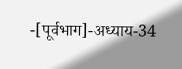-[पूर्वभाग]-अध्याय-34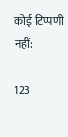कोई टिप्पणी नहीं:

123